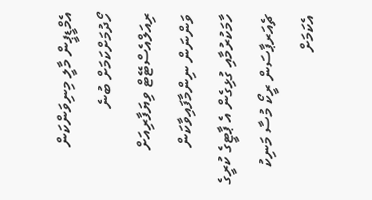އެމްޑީޕީން މާލީ މިނިވަންކަން ހޯދުމަށްކަމަށް ބުނެ ރިއަލްއެސްޓޭޓް ވިޔަފާރިއަށް ވަންނަން ނިންމާފައިވާކަން ހާމަކުރުމާއި ގުޅިގެން އެ ޕާޓީގެ ކުރީގެ ޗެއަރޕާސަން ރީކޯ މުސާ މަނިކު އެކަމަށް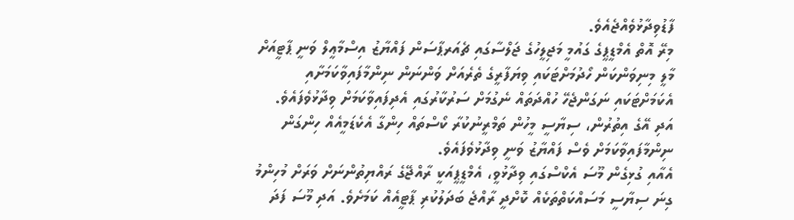ފާޑުވިދާޅުވެއްޖެއެވެ.
މިރޭ އޮތް އެމްޑީޕީގެ ގައުމީ މަޖިލީހުގެ ޖަލްސާގައި ޗެއަރޕާސަން ފައްޔާޒު އިސްމާޢީލް ވަނީ ޕާޓީއަށް މާލީ މިނިވަންކަން ހޯދުމަށްޓަކައި ވިޔަފާރީގެ ތެރެއަށް ވަންނަން ނިންމާފައިވާކަމަށާއި އެކަމަށްޓަކައި ނަގަންޖެހޭ ހުއްދަތައް ނެގުމަށް ސަރުކާރުގައި އެދިފައިވާކަމަށް ވިދާޅުވެފައެވެ.
އަދި އޭގެ އިތުރުން، ސިޔާސީ މީހުން ތަމްރީނުކުރާ ކޯސްތައް ހިންގާ އެކެޑަމީއެއް ހިންގަން ނިންމާފައިވާކަމަށް ވެސް ފައްޔާޒު ވަނީ ވިދާޅުވެފައެވެ.
އެއާއި ގުޅިގެން މޫސަ އެކްސްގައި ވިދާޅުވީ، އެމްޑީޕީއަކީ ރާއްޖޭގެ ރައްޔިތުންނަށް ވަރަށް މުހިންމު ގިނަ ސިޔާސީ މަސައްކަތްތަކެއް ކޮށްދީ ރާއްޖެ ބަދަލުކުރި ޕާޓީއެއް ކަމަށެވެ. އަދި މޫސަ ފަދަ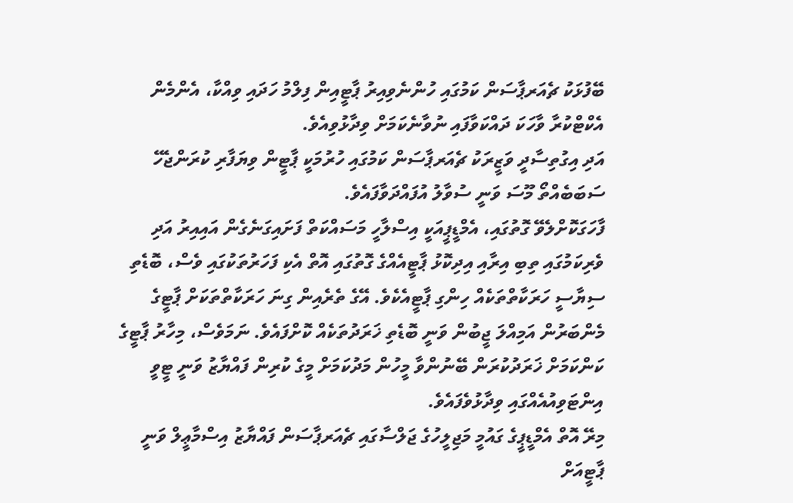ބޭފުޅަކު ޗެއަރޕާސަން ކަމުގައި ހުންނެވިއިރު ޕާޓީއިން ފިލްމު ހަދައި ވިއްކާ، އެންމެން އެކްޓްކުރާ ވާހަކަ ދައްކަވާފައި ނުވާނެކަމަށް ވިދާޅުވިއެވެ.
އަދި އިގުތިސާދީ ވަޒީރަކު ޗެއަރޕާސަން ކަމުގައި ހުރުމަކީ ޕާޓީން ވިޔަފާރި ކުރަންޖެހޭ ސަބަބެއްތޯ މޫސަ ވަނީ ސުވާލު އުފައްދަވާފައެވެ.
ފާހަގަކޮށްލެވޭ ގޮތުގައި، އެމްޑީޕީއަކީ އިސްލާހީ މަސައްކަތް ފަށައިގަނެގެން އައިއިރު އަދި ވެރިކަމުގައި ތިބި އިރާއި އިދިކޮޅު ޕާޓީއެއްގެ ގޮތުގައި އޮތް އެކި ފަހަރުތަކުގައި ވެސް، ބޮޑެތި ސިޔާސީ ހަރަކާތްތަކެއް ހިންގި ޕާޓީއެކެވެ. އޭގެ ތެރެއިން ގިނަ ހަރަކާތްތަކަށް ޕާޓީގެ މެންބަރުން އަމިއްލަ ޖީބުން ވަނީ ބޮޑެތި ޚަރަދުތަކެއް ކޮށްފައެވެ. ނަމަވެސް، މިހާރު ޕާޓީގެ ކަންކަމަށް ޚަރަދުކުރަން ބޭނުންވާ މީހުން މަދުކަމަށް މީގެ ކުރިން ފައްޔާޒު ވަނީ ޓީވީ އިންޓަވިއުއެއްގައި ވިދާޅުވެފައެވެ.
މިރޭ އޮތް އެމްޑީޕީގެ ގައުމީ މަޖިލީހުގެ ޖަލްސާގައި ޗެއަރޕާސަން ފައްޔާޒު އިސްމާޢީލް ވަނީ ޕާޓީއަށް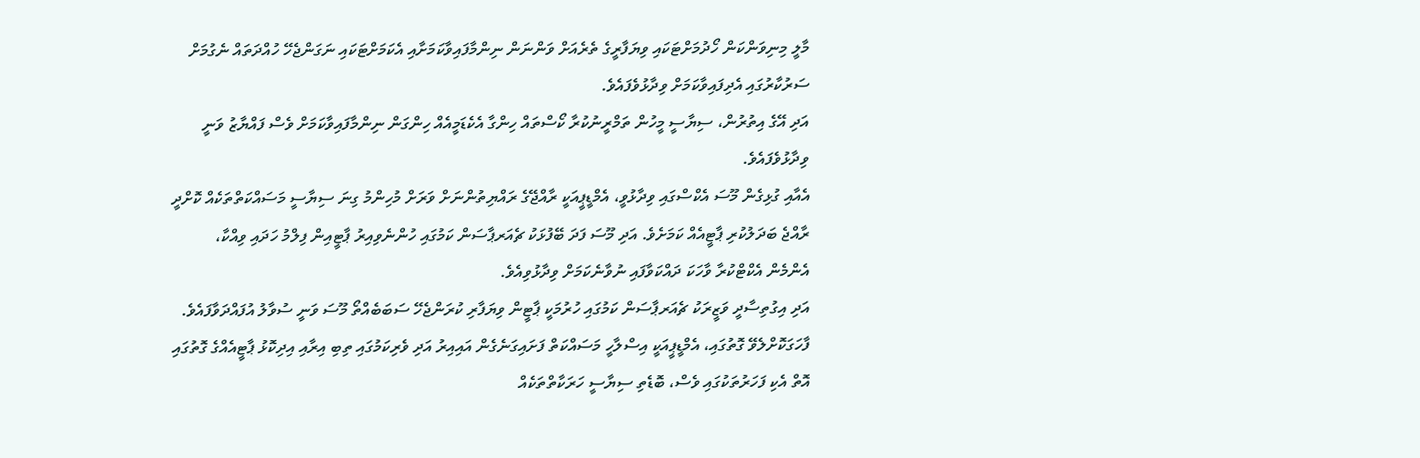މާލީ މިނިވަންކަން ހޯދުމަށްޓަކައި ވިޔަފާރީގެ ތެރެއަށް ވަންނަން ނިންމާފައިވާކަމަށާއި އެކަމަށްޓަކައި ނަގަންޖެހޭ ހުއްދަތައް ނެގުމަށް ސަރުކާރުގައި އެދިފައިވާކަމަށް ވިދާޅުވެފައެވެ.
އަދި އޭގެ އިތުރުން، ސިޔާސީ މީހުން ތަމްރީނުކުރާ ކޯސްތައް ހިންގާ އެކެޑަމީއެއް ހިންގަން ނިންމާފައިވާކަމަށް ވެސް ފައްޔާޒު ވަނީ ވިދާޅުވެފައެވެ.
އެއާއި ގުޅިގެން މޫސަ އެކްސްގައި ވިދާޅުވީ، އެމްޑީޕީއަކީ ރާއްޖޭގެ ރައްޔިތުންނަށް ވަރަށް މުހިންމު ގިނަ ސިޔާސީ މަސައްކަތްތަކެއް ކޮށްދީ ރާއްޖެ ބަދަލުކުރި ޕާޓީއެއް ކަމަށެވެ. އަދި މޫސަ ފަދަ ބޭފުޅަކު ޗެއަރޕާސަން ކަމުގައި ހުންނެވިއިރު ޕާޓީއިން ފިލްމު ހަދައި ވިއްކާ، އެންމެން އެކްޓްކުރާ ވާހަކަ ދައްކަވާފައި ނުވާނެކަމަށް ވިދާޅުވިއެވެ.
އަދި އިގުތިސާދީ ވަޒީރަކު ޗެއަރޕާސަން ކަމުގައި ހުރުމަކީ ޕާޓީން ވިޔަފާރި ކުރަންޖެހޭ ސަބަބެއްތޯ މޫސަ ވަނީ ސުވާލު އުފައްދަވާފައެވެ.
ފާހަގަކޮށްލެވޭ ގޮތުގައި، އެމްޑީޕީއަކީ އިސްލާހީ މަސައްކަތް ފަށައިގަނެގެން އައިއިރު އަދި ވެރިކަމުގައި ތިބި އިރާއި އިދިކޮޅު ޕާޓީއެއްގެ ގޮތުގައި އޮތް އެކި ފަހަރުތަކުގައި ވެސް، ބޮޑެތި ސިޔާސީ ހަރަކާތްތަކެއް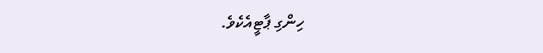ހިންގި ޕާޓީއެކެވެ.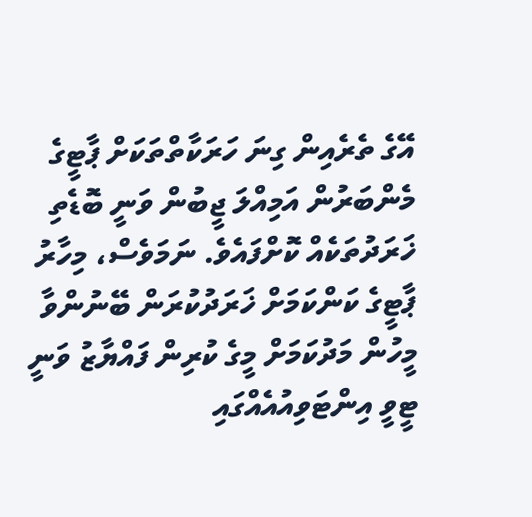އޭގެ ތެރެއިން ގިނަ ހަރަކާތްތަކަށް ޕާޓީގެ މެންބަރުން އަމިއްލަ ޖީބުން ވަނީ ބޮޑެތި ޚަރަދުތަކެއް ކޮށްފައެވެ. ނަމަވެސް، މިހާރު ޕާޓީގެ ކަންކަމަށް ޚަރަދުކުރަން ބޭނުންވާ މީހުން މަދުކަމަށް މީގެ ކުރިން ފައްޔާޒު ވަނީ ޓީވީ އިންޓަވިއުއެއްގައި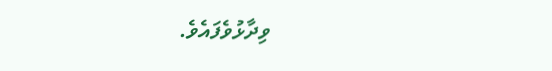ވިދާޅުވެފައެވެ.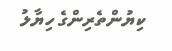ކިޔުންތެރިންގެ ހިޔާލު